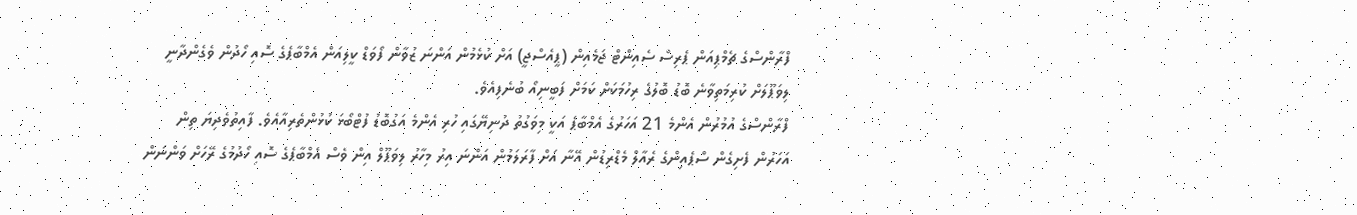ފްރާންސްގެ ޗެމްޕިއަން ޕެރިސް ސެއިންޓް ޖަމެއިން (ޕީއެސްޖީ) އަށް ކުޅެމުން އަންނަ ޒުވާން ފޯވަޑް ކީލިއަން އެމްބާޕެގެ ސޮއި ހޯދުން ވެގެންދާނީ ލިވަޕޫލަށް ކުރިމަތިވާނެ ބޮޑު ބޮލުގެ ރިހުމަކަށް ކަމަށް ފަބީނިއޯ ބުނެފިއެވެ.
ފްރާންސްގެ އުމުރުން އެންމެ 21 އަހަރުގެ އެމްބާޕެ އަކީ މިވަގުތު ދުނިޔޭގައި ހުރި އެންމެ އަގުބޮޑު ފުޓްބޯޅަ ކުޅުންތެރިއާއެވެ. ފާއިތުވެދިޔަ ތިން އަހަރުން ފެށިގެން ސްޕެއިންގެ ރެއާލް މެޑްރިޑުން އޭނާ އަށް ފާރަލަމުން އަންނަ އިރު މިހާރު ލިވަޕޫލް އިން ވެސް އެމްބާޕެގެ ސޮއި ހޯދުމުގެ ރޭހަށް ވަންނަން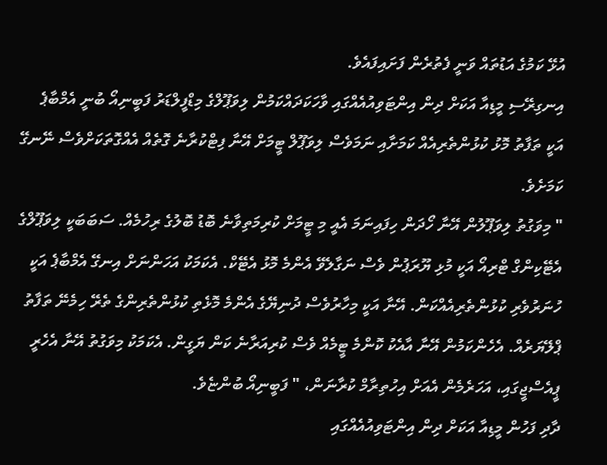އުޅޭ ކަމުގެ އަޑުތައް ވަނީ ފެތުރެން ފަށައިފައެވެ.
އިނގިރޭސި މީޑިއާ އަކަށް ދިން އިންޓަވިއުއެއްގައި ވާހަކަދައްކަމުން ލިވަޕޫލްގެ މިޑްފީލްޑަރު ފަބީނިއޯ ބުނީ އެމްބާޕެ އަކީ ތަފާތު މޮޅު ކުޅުންތެރިއެއް ކަމަށާއި ނަމަވެސް ލިވަޕޫލް ޓީމަށް އޭނާ ފިޓްކުރާނެ ގޮތެއް އެއްގޮތަކަށްވެސް ނޭނގޭ ކަމަށެވެ.
" މިވަގުތު ލިވަޕޫލުން އޭނާ ހޯދަން ހިފައިނަމަ އެއީ މި ޓީމަށް ކުރިމަތިވާނެ ބޮޑު ބޮލުގެ ރިހުމެއް. ސަބަބަކީ ލިވަޕޫލްގެ އެޓޭކިންގް ޓްރިއޯ އަކީ މުޅި ޔޫރަޕުން ވެސް ނަގާލެވޭ އެންމެ މޮޅު އެޓޭކް. އެކަމަކު އަހަންނަށް އިނގޭ އެމްބާޕެ އަކީ ހުނަރުވެރި ކުޅުންތެރިއެއްކަން. އޭނާ އަކީ މިހާރުވެސް ދުނިޔޭގެ އެންމެ މޮޅެތި ކުޅުންތެރިންގެ ތެރޭ ހިމެނޭ ތަފާތު ޕްލޭޔަރެއް. އެހެންކަމުން އޭނާ އާއެކު ކޮންމެ ޓީމެއް ވެސް ކުރިއަރާނެ ކަން ޔަގީން. އެކަމަކު މިވަގުތު އޭނާ އެހެރީ ޕީއެސްޖީގައި، އަހަރެމެން އެއަށް އިހުތިރާމް ކުރާނަން، " ފަބީނިއޯ ބުންޏެވެ.
ދާދި ފަހުން މީޑިއާ އަކަށް ދިން އިންޓަވިއުއެއްގައި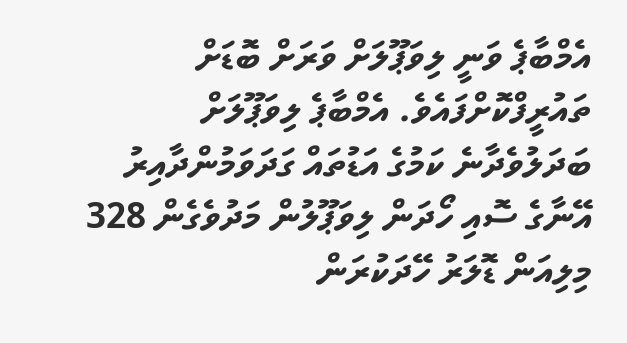އެމްބާޕެ ވަނީ ލިވަޕޫލަށް ވަރަށް ބޮޑަށް ތައުރީފްކޮށްފައެވެ. އެމްބާޕެ ލިވަޕޫލަށް ބަދަލުވެދާނެ ކަމުގެ އަޑުތައް ގަދަވަމުންދާއިރު އޭނާގެ ސޮއި ހޯދަން ލިވަޕޫލުން މަދުވެގެން 328 މިލިއަން ޑޮލަރު ހޭދަކުރަން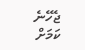ޖެހޭނެ ކަމަށް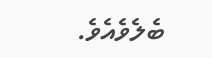ބެލެވެއެވެ.